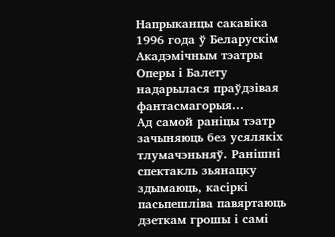Напрыканцы сакавіка 1996 года ў Беларускім Акадэмічным тэатры Оперы і Балету надарылася праўдзівая фантасмагорыя…
Ад самой раніцы тэатр зачыняюць без усялякіх тлумачэньняў. Ранішні спектакль зьянацку здымаюць, касіркі пасьпешліва павяртаюць дзеткам грошы і самі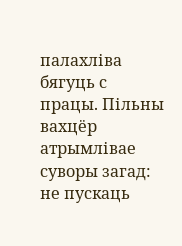палахліва бягуць с працы. Пільны вахцёр атрымлівае суворы загад: не пускаць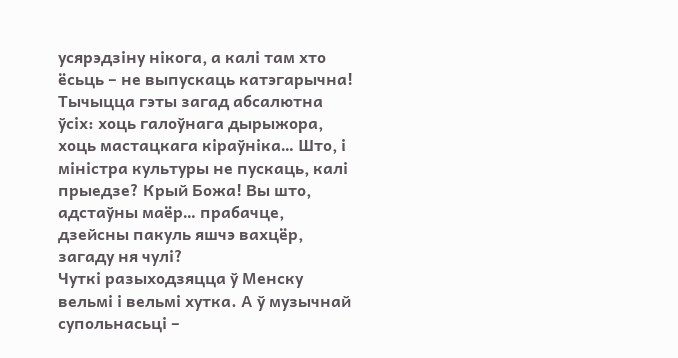усярэдзіну нікога, а калі там хто ёсьць – не выпускаць катэгарычна! Тычыцца гэты загад абсалютна ўсіх: хоць галоўнага дырыжора, хоць мастацкага кіраўніка… Што, і міністра культуры не пускаць, калі прыедзе? Крый Божа! Вы што, адстаўны маёр… прабачце, дзейсны пакуль яшчэ вахцёр, загаду ня чулі?
Чуткі разыходзяцца ў Менску вельмі і вельмі хутка. А ў музычнай супольнасьці –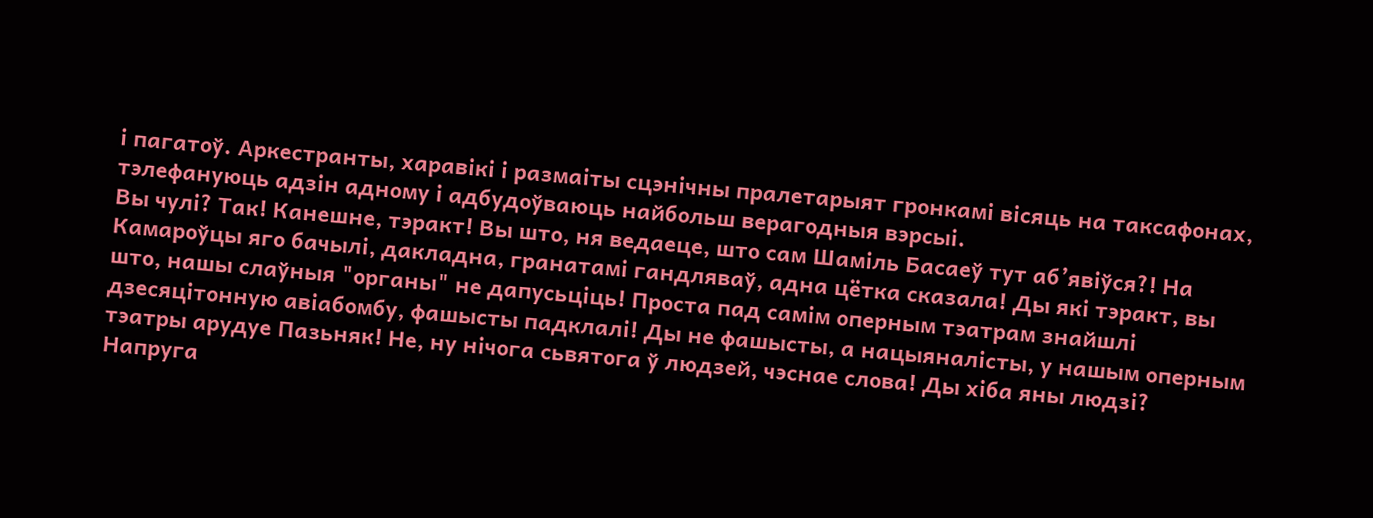і пагатоў. Аркестранты, харавікі і размаіты сцэнічны пралетарыят гронкамі вісяць на таксафонах, тэлефануюць адзін адному і адбудоўваюць найбольш верагодныя вэрсыі.
Вы чулі? Так! Канешне, тэракт! Вы што, ня ведаеце, што сам Шаміль Басаеў тут аб’явіўся?! На Камароўцы яго бачылі, дакладна, гранатамі гандляваў, адна цётка сказала! Ды які тэракт, вы што, нашы слаўныя "органы" не дапусьціць! Проста пад самім оперным тэатрам знайшлі дзесяцітонную авіабомбу, фашысты падклалі! Ды не фашысты, а нацыяналісты, у нашым оперным тэатры арудуе Пазьняк! Не, ну нічога сьвятога ў людзей, чэснае слова! Ды хіба яны людзі?
Напруга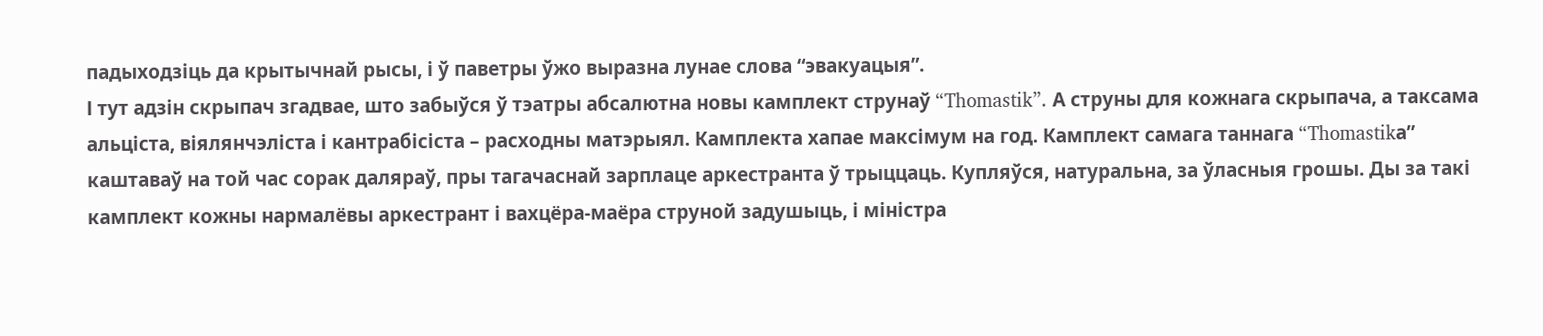падыходзіць да крытычнай рысы, і ў паветры ўжо выразна лунае слова “эвакуацыя”.
І тут адзін скрыпач згадвае, што забыўся ў тэатры абсалютна новы камплект струнаў “Thomastik”. А струны для кожнага скрыпача, а таксама альціста, віялянчэліста і кантрабісіста – расходны матэрыял. Камплекта хапае максімум на год. Камплект самага таннага “Thomastikа” каштаваў на той час сорак даляраў, пры тагачаснай зарплаце аркестранта ў трыццаць. Купляўся, натуральна, за ўласныя грошы. Ды за такі камплект кожны нармалёвы аркестрант і вахцёра-маёра струной задушыць, і міністра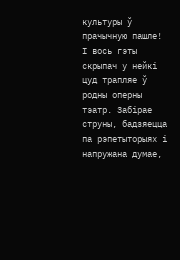культуры ў прачычную пашле!
І вось гэты скрыпач у нейкі цуд трапляе ў родны оперны тэатр. Забірае струны, бадзяецца па рэпетыторыях і напружана думае,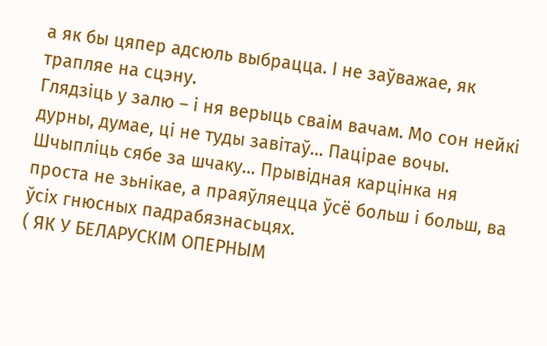а як бы цяпер адсюль выбрацца. І не заўважае, як трапляе на сцэну.
Глядзіць у залю – і ня верыць сваім вачам. Мо сон нейкі дурны, думае, ці не туды завітаў… Пацірае вочы. Шчыпліць сябе за шчаку… Прывідная карцінка ня проста не зьнікае, а праяўляецца ўсё больш і больш, ва ўсіх гнюсных падрабязнасьцях.
( ЯК У БЕЛАРУСКІМ ОПЕРНЫМ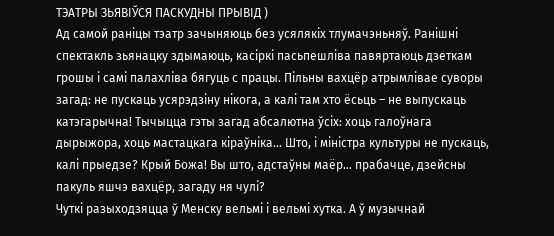ТЭАТРЫ ЗЬЯВІЎСЯ ПАСКУДНЫ ПРЫВІД )
Ад самой раніцы тэатр зачыняюць без усялякіх тлумачэньняў. Ранішні спектакль зьянацку здымаюць, касіркі пасьпешліва павяртаюць дзеткам грошы і самі палахліва бягуць с працы. Пільны вахцёр атрымлівае суворы загад: не пускаць усярэдзіну нікога, а калі там хто ёсьць – не выпускаць катэгарычна! Тычыцца гэты загад абсалютна ўсіх: хоць галоўнага дырыжора, хоць мастацкага кіраўніка… Што, і міністра культуры не пускаць, калі прыедзе? Крый Божа! Вы што, адстаўны маёр… прабачце, дзейсны пакуль яшчэ вахцёр, загаду ня чулі?
Чуткі разыходзяцца ў Менску вельмі і вельмі хутка. А ў музычнай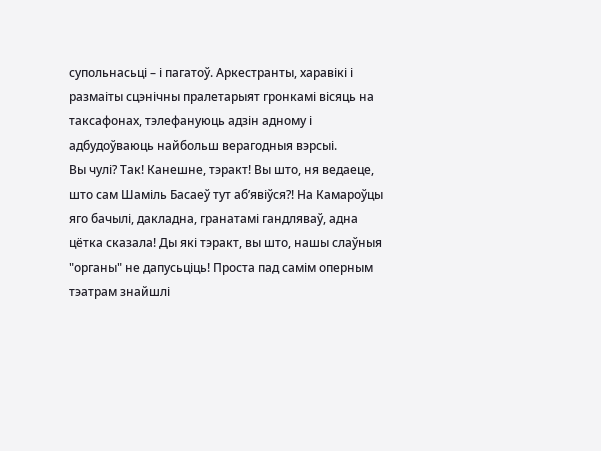супольнасьці – і пагатоў. Аркестранты, харавікі і размаіты сцэнічны пралетарыят гронкамі вісяць на таксафонах, тэлефануюць адзін адному і адбудоўваюць найбольш верагодныя вэрсыі.
Вы чулі? Так! Канешне, тэракт! Вы што, ня ведаеце, што сам Шаміль Басаеў тут аб’явіўся?! На Камароўцы яго бачылі, дакладна, гранатамі гандляваў, адна цётка сказала! Ды які тэракт, вы што, нашы слаўныя "органы" не дапусьціць! Проста пад самім оперным тэатрам знайшлі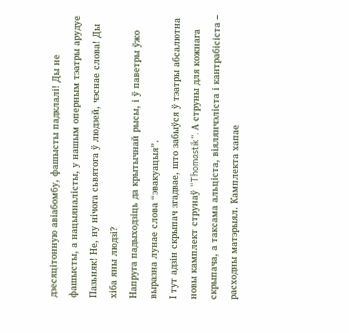дзесяцітонную авіабомбу, фашысты падклалі! Ды не фашысты, а нацыяналісты, у нашым оперным тэатры арудуе Пазьняк! Не, ну нічога сьвятога ў людзей, чэснае слова! Ды хіба яны людзі?
Напруга падыходзіць да крытычнай рысы, і ў паветры ўжо выразна лунае слова “эвакуацыя”.
І тут адзін скрыпач згадвае, што забыўся ў тэатры абсалютна новы камплект струнаў “Thomastik”. А струны для кожнага скрыпача, а таксама альціста, віялянчэліста і кантрабісіста – расходны матэрыял. Камплекта хапае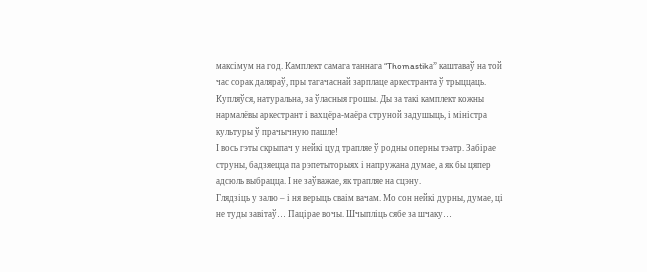максімум на год. Камплект самага таннага “Thomastikа” каштаваў на той час сорак даляраў, пры тагачаснай зарплаце аркестранта ў трыццаць. Купляўся, натуральна, за ўласныя грошы. Ды за такі камплект кожны нармалёвы аркестрант і вахцёра-маёра струной задушыць, і міністра культуры ў прачычную пашле!
І вось гэты скрыпач у нейкі цуд трапляе ў родны оперны тэатр. Забірае струны, бадзяецца па рэпетыторыях і напружана думае, а як бы цяпер адсюль выбрацца. І не заўважае, як трапляе на сцэну.
Глядзіць у залю – і ня верыць сваім вачам. Мо сон нейкі дурны, думае, ці не туды завітаў… Пацірае вочы. Шчыпліць сябе за шчаку…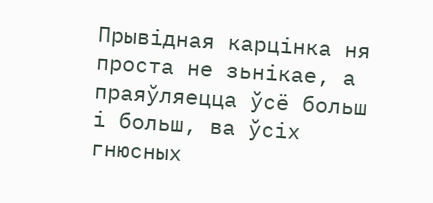Прывідная карцінка ня проста не зьнікае, а праяўляецца ўсё больш і больш, ва ўсіх гнюсных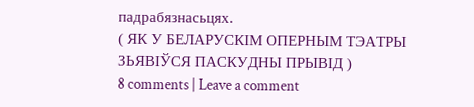падрабязнасьцях.
( ЯК У БЕЛАРУСКІМ ОПЕРНЫМ ТЭАТРЫ ЗЬЯВІЎСЯ ПАСКУДНЫ ПРЫВІД )
8 comments | Leave a comment